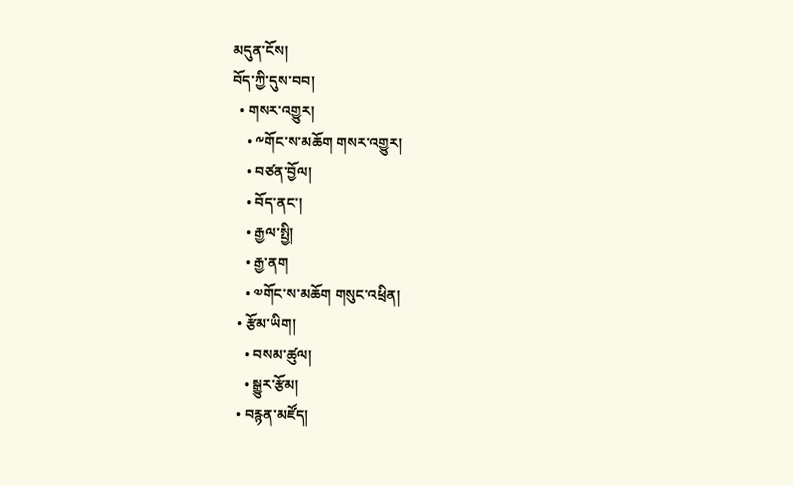མདུན་ངོས།
བོད་ཀྱི་དུས་བབ།
  • གསར་འགྱུར།
    • ༸གོང་ས་མཆོག གསར་འགྱུར།
    • བཙན་བྱོལ།
    • བོད་ནང་།
    • རྒྱལ་སྤྱི།
    • རྒྱ་ནག
    • ༧གོང་ས་མཆོག གསུང་འཕྲིན།
  • རྩོམ་ཡིག།
    • བསམ་ཚུལ།
    • སྒྱུར་རྩོམ།
  • བརྙན་མཛོད།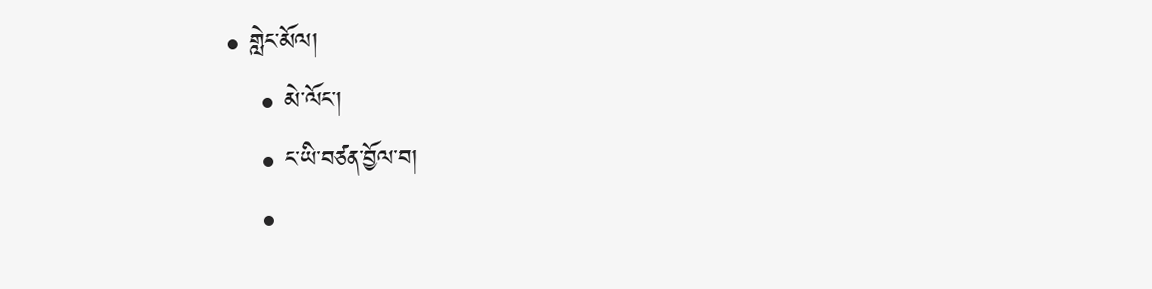• གླེང་མོལ།
    • མེ་ལོང་།
    • ང་ཡི་བཙན་བྱོལ་བ།
    •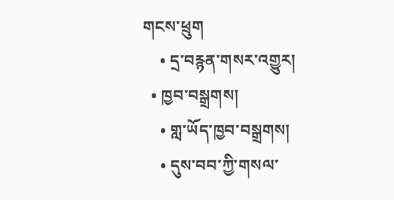གངས་ཕྲུག
    • དྲ་བརྙན་གསར་འགྱུར།
  • ཁྱབ་བསྒྲགས།
    • གླ་ཡོད་ཁྱབ་བསྒྲགས།
    • དུས་བབ་ཀྱི་གསལ་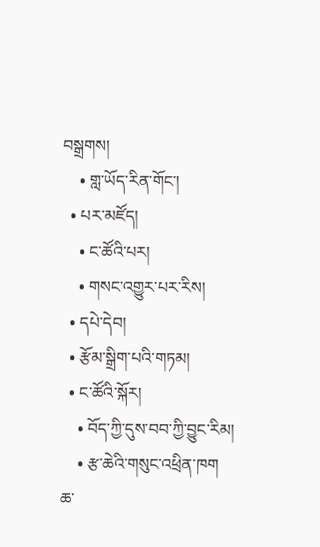བསྒྲགས།
    • གླ་ཡོད་རིན་གོང་།
  • པར་མཛོད།
    • ང་ཚོའི་པར།
    • གསང་འགྱུར་པར་རིས།
  • དཔེ་དེབ།
  • རྩོམ་སྒྲིག་པའི་གཏམ།
  • ང་ཚོའི་སྐོར།
    • བོད་ཀྱི་དུས་བབ་ཀྱི་བྱུང་རིམ།
    • རྩ་ཆེའི་གསུང་འཕྲིན་ཁག
ཆ་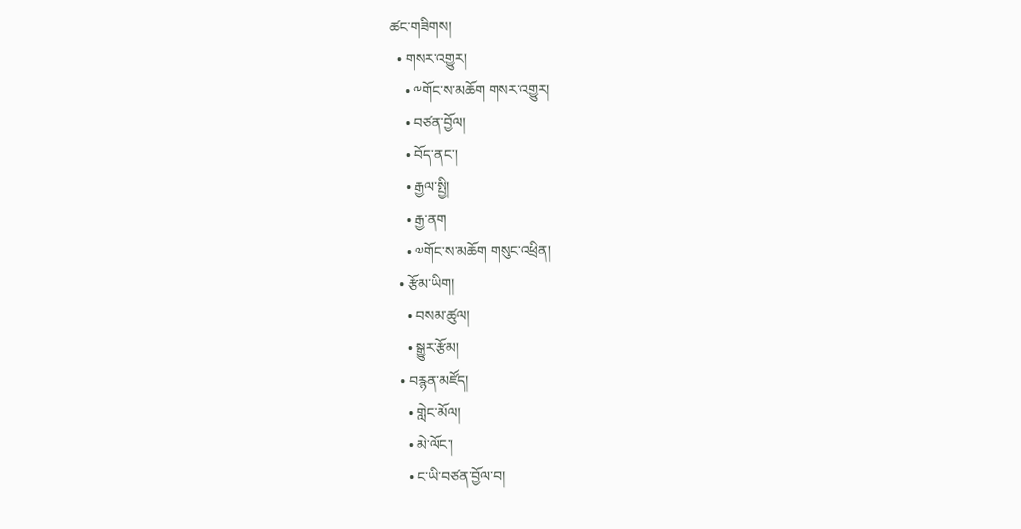ཚང་གཟིགས།
  • གསར་འགྱུར།
    • ༸གོང་ས་མཆོག གསར་འགྱུར།
    • བཙན་བྱོལ།
    • བོད་ནང་།
    • རྒྱལ་སྤྱི།
    • རྒྱ་ནག
    • ༧གོང་ས་མཆོག གསུང་འཕྲིན།
  • རྩོམ་ཡིག།
    • བསམ་ཚུལ།
    • སྒྱུར་རྩོམ།
  • བརྙན་མཛོད།
    • གླེང་མོལ།
    • མེ་ལོང་།
    • ང་ཡི་བཙན་བྱོལ་བ།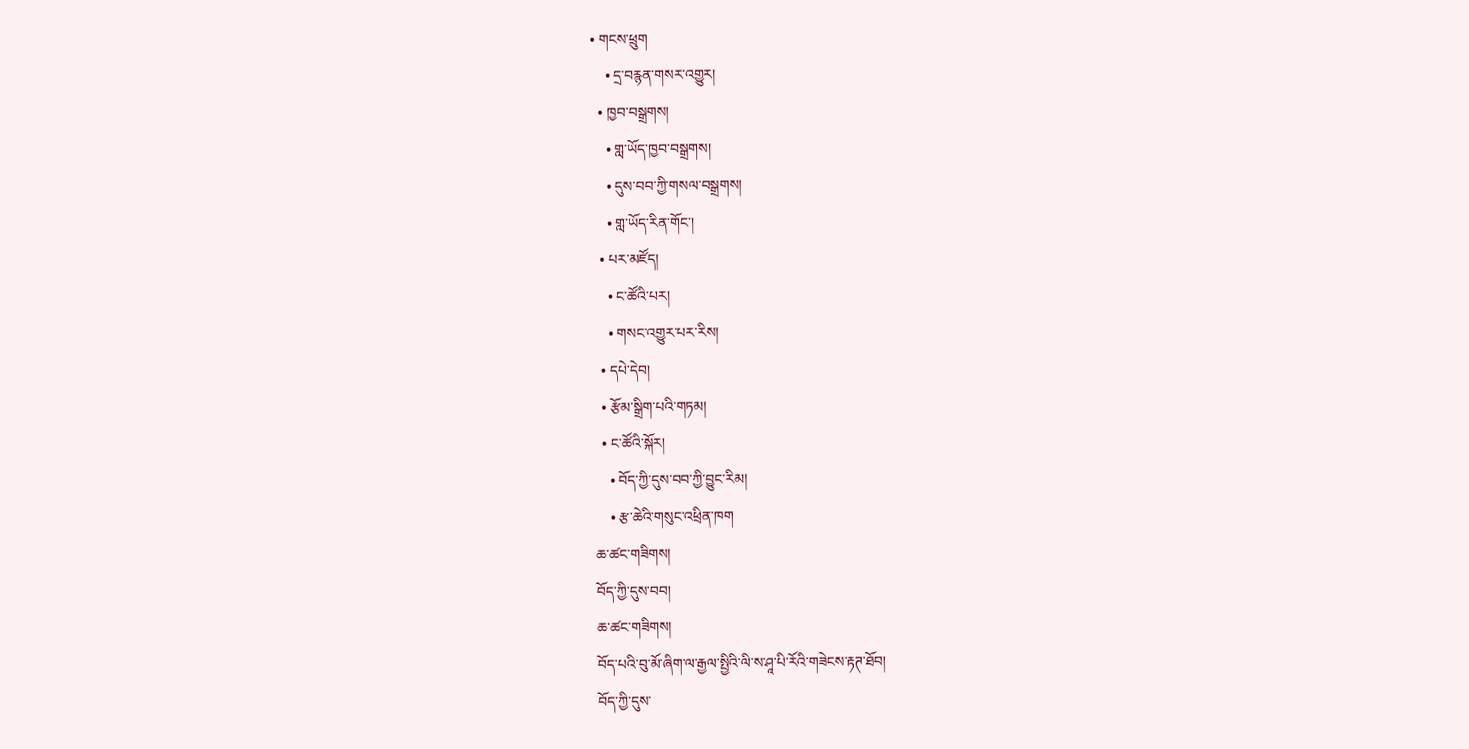• གངས་ཕྲུག
    • དྲ་བརྙན་གསར་འགྱུར།
  • ཁྱབ་བསྒྲགས།
    • གླ་ཡོད་ཁྱབ་བསྒྲགས།
    • དུས་བབ་ཀྱི་གསལ་བསྒྲགས།
    • གླ་ཡོད་རིན་གོང་།
  • པར་མཛོད།
    • ང་ཚོའི་པར།
    • གསང་འགྱུར་པར་རིས།
  • དཔེ་དེབ།
  • རྩོམ་སྒྲིག་པའི་གཏམ།
  • ང་ཚོའི་སྐོར།
    • བོད་ཀྱི་དུས་བབ་ཀྱི་བྱུང་རིམ།
    • རྩ་ཆེའི་གསུང་འཕྲིན་ཁག
ཆ་ཚང་གཟིགས།
བོད་ཀྱི་དུས་བབ།
ཆ་ཚང་གཟིགས།
བོད་པའི་བུ་མོ་ཞིག་ལ་རྒྱལ་སྤྱིའི་ལི་ས་ཤཱ་པི་རོའི་གཟེངས་རྟཊ་ཐོབ།
བོད་ཀྱི་དུས་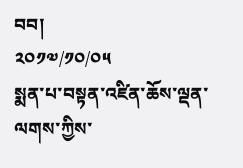བབ།
༢༠༡༧/༡༠/༠༥
སྨན་པ་བསྟན་འཛིན་ཆོས་ལྡན་ལགས་ཀྱིས་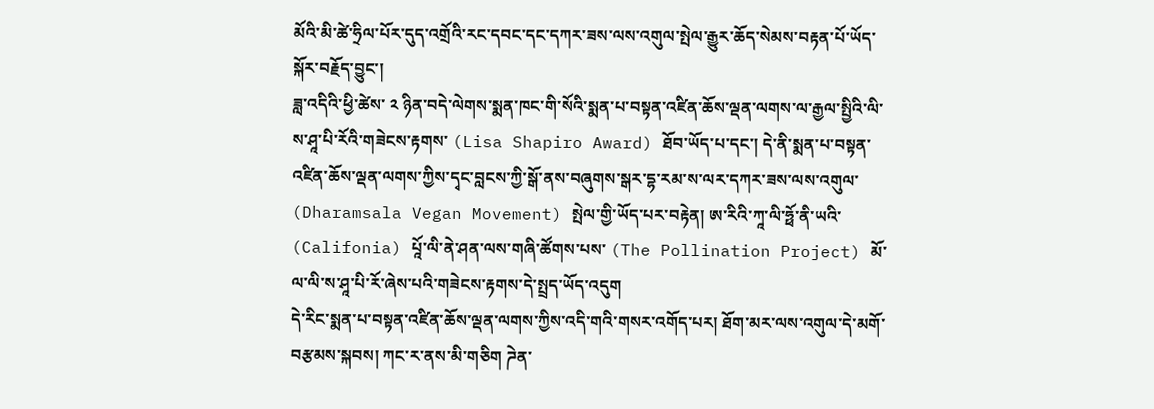མོའི་མི་ཚེ་ཧྲིལ་པོར་དུད་འགྲོའི་རང་དབང་དང་དཀར་ཟས་ལས་འགུལ་སྤེལ་རྒྱུར་ཆོད་སེམས་བརྟན་པོ་ཡོད་སྐོར་བརྗོད་བྱུང་།
ཟླ་འདིའི་ཕྱི་ཚེས་ ༢ ཉིན་བདེ་ལེགས་སྨན་ཁང་གི་སོའི་སྨན་པ་བསྟན་འཛིན་ཆོས་ལྡན་ལགས་ལ་རྒྱལ་སྤྱིའི་ལི་ས་ཤཱ་པི་རོའི་གཟེངས་རྟགས་ (Lisa Shapiro Award) ཐོབ་ཡོད་པ་དང་། དེ་ནི་སྨན་པ་བསྟན་འཛིན་ཆོས་ལྡན་ལགས་ཀྱིས་དྭང་བླངས་ཀྱི་སྒོ་ནས་བཞུགས་སྒར་དྷ་རམ་ས་ལར་དཀར་ཟས་ལས་འགུལ་ (Dharamsala Vegan Movement) སྤེལ་གྱི་ཡོད་པར་བརྟེན། ཨ་རིའི་ཀཱ་ལི་ཧྥོ་ནི་ཡའི་ (Califonia) པཱོ་ལི་ནེ་ཤན་ལས་གཞི་ཚོགས་པས་ (The Pollination Project) མོ་ལ་ལི་ས་ཤཱ་པི་རོ་ཞེས་པའི་གཟེངས་རྟགས་དེ་སྤྲད་ཡོད་འདུག
དེ་རིང་སྨན་པ་བསྟན་འཛིན་ཆོས་ལྡན་ལགས་ཀྱིས་འདི་གའི་གསར་འགོད་པར། ཐོག་མར་ལས་འགུལ་དེ་མགོ་བརྩམས་སྐབས། ཀང་ར་ནས་མི་གཅིག ཌེན་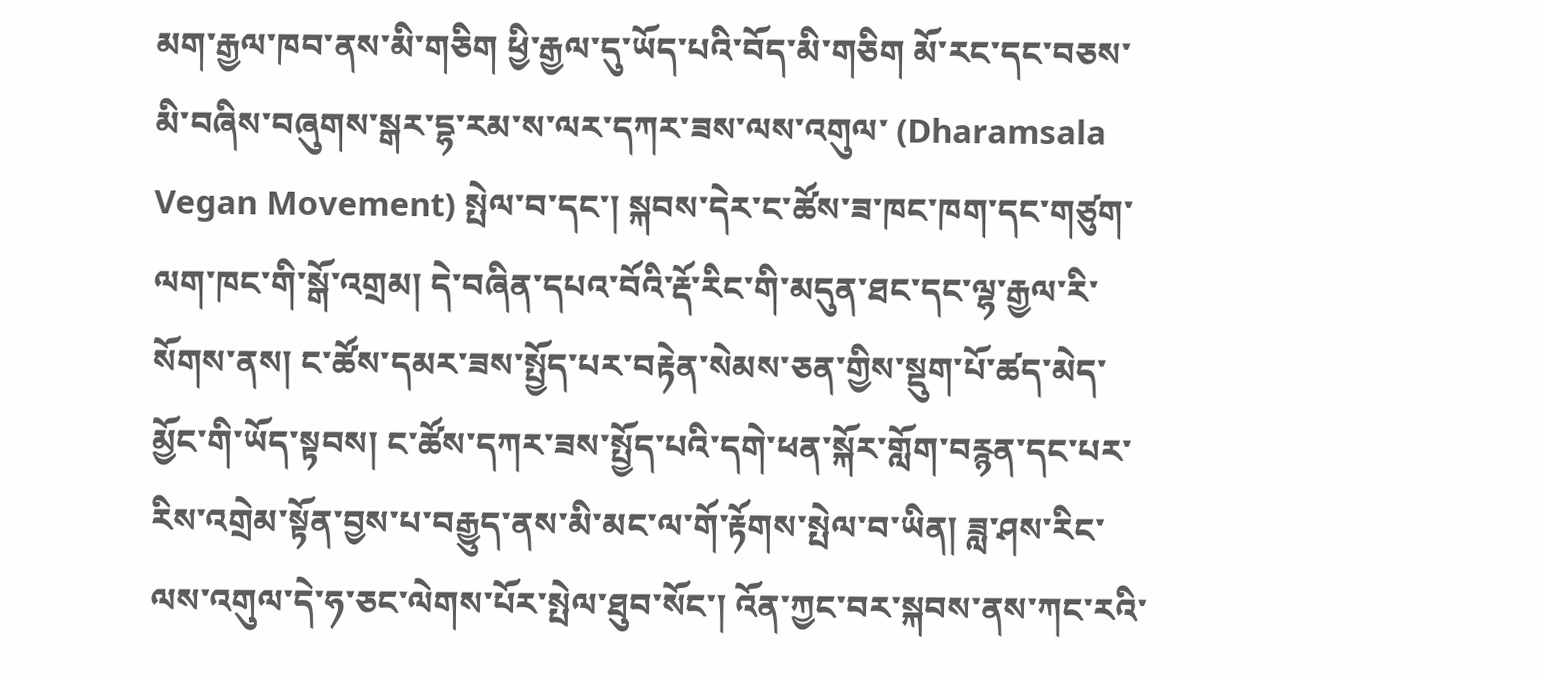མག་རྒྱལ་ཁབ་ནས་མི་གཅིག ཕྱི་རྒྱལ་དུ་ཡོད་པའི་བོད་མི་གཅིག མོ་རང་དང་བཅས་མི་བཞིས་བཞུགས་སྒར་དྷ་རམ་ས་ལར་དཀར་ཟས་ལས་འགུལ་ (Dharamsala Vegan Movement) སྤེལ་བ་དང་། སྐབས་དེར་ང་ཚོས་ཟ་ཁང་ཁག་དང་གཙུག་ལག་ཁང་གི་སྒོ་འགྲམ། དེ་བཞིན་དཔའ་བོའི་རྡོ་རིང་གི་མདུན་ཐང་དང་ལྷ་རྒྱལ་རི་སོགས་ནས། ང་ཚོས་དམར་ཟས་སྤྱོད་པར་བརྟེན་སེམས་ཅན་གྱིས་སྡུག་པོ་ཚད་མེད་མྱོང་གི་ཡོད་སྟབས། ང་ཚོས་དཀར་ཟས་སྤྱོད་པའི་དགེ་ཕན་སྐོར་གློག་བརྙན་དང་པར་རིས་འགྲེམ་སྟོན་བྱས་པ་བརྒྱུད་ནས་མི་མང་ལ་གོ་རྟོགས་སྤེལ་བ་ཡིན། ཟླ་ཤས་རིང་ལས་འགུལ་དེ་ཧ་ཅང་ལེགས་པོར་སྤེལ་ཐུབ་སོང་། འོན་ཀྱང་བར་སྐབས་ནས་ཀང་རའི་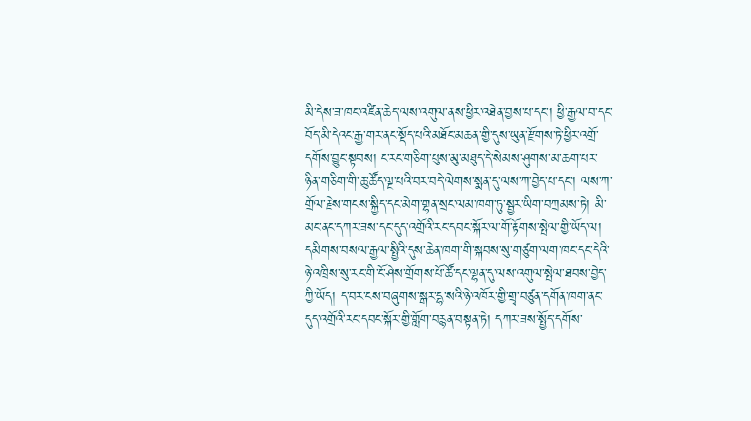མི་དེས་ཟ་ཁང་འཛིན་ཆེད་ལས་འགུལ་ནས་ཕྱིར་འཐེན་བྱས་པ་དང་། ཕྱི་རྒྱལ་བ་དང་བོད་མི་དེའང་རྒྱ་གར་ནང་སྡོད་པའི་མཐོང་མཆན་གྱི་དུས་ཡུན་རྫོགས་ཏེ་ཕྱིར་འགྲོ་དགོས་བྱུང་སྟབས། ང་རང་གཅིག་པུས་མུ་མཐུད་དེ་སེམས་ཤུགས་མ་ཆག་པར་ཉིན་གཅིག་གི་ཆུ་ཚོད་ལྔ་པའི་བར་བདེ་ལེགས་སྨན་དུ་ལས་ཀ་བྱེད་པ་དང་། ལས་ཀ་གྲོལ་རྗེས་གངས་སྐྱིད་དང་མེག་གྷན་སྲང་ལམ་ཁག་ཏུ་སྦྱར་ཡིག་བཀྲམས་ཏེ། མི་མང་ནང་དཀར་ཟས་དང་དུད་འགྲོའི་རང་དབང་སྐོར་ལ་གོ་རྟོགས་སྤེལ་གྱི་ཡོད་ལ། དམིགས་བསལ་རྒྱལ་སྤྱིའི་དུས་ཆེན་ཁག་གི་སྐབས་སུ་གཙུག་ལག་ཁང་དང་དེའི་ཉེ་འཁྲིས་སུ་རང་གི་ངོ་ཤེས་གྲོགས་པོ་ཚོ་དང་ལྷན་དུ་ལས་འགུལ་སྤེལ་ཐབས་བྱེད་ཀྱི་ཡོད། ད་བར་ངས་བཞུགས་སྒར་དྷ་སའི་ཉེ་འཁོར་གྱི་གྲྭ་བཙུན་དགོན་ཁག་ནང་དུད་འགྲོའི་རང་དབང་སྐོར་གྱི་གློག་བརྙན་བསྟན་ཏེ། དཀར་ཟས་སྤྱོད་དགོས་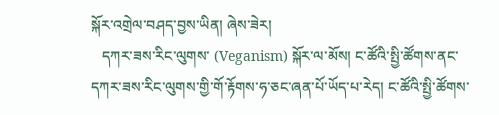སྐོར་འགྲེལ་བཤད་བྱས་ཡིན། ཞེས་ཟེར།
   དཀར་ཟས་རིང་ལུགས་ (Veganism) སྐོར་ལ་མོས། ང་ཚོའི་སྤྱི་ཚོགས་ནང་དཀར་ཟས་རིང་ལུགས་གྱི་གོ་རྟོགས་ཧ་ཅང་ཞན་པོ་ཡོད་པ་རེད། ང་ཚོའི་སྤྱི་ཚོགས་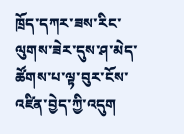ཁྲོད་དཀར་ཟས་རིང་ལུགས་ཟེར་དུས་ཤ་མེད་ཚོགས་པ་ལྟ་བུར་ངོས་འཛིན་བྱེད་ཀྱི་འདུག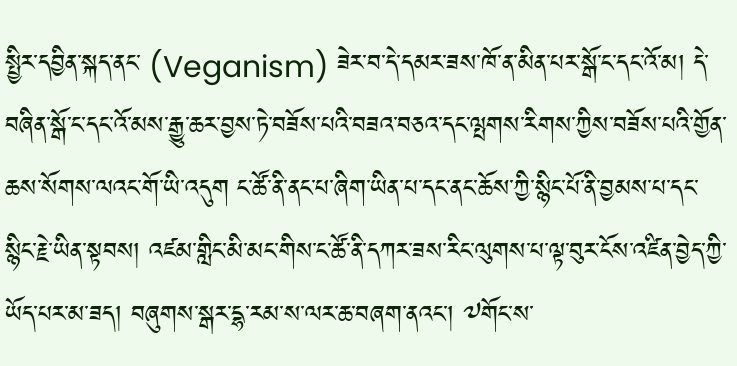སྤྱིར་དབྱིན་སྐད་ནང་ (Veganism) ཟེར་བ་དེ་དམར་ཟས་ཁོ་ན་མིན་པར་སྒོ་ང་དང་འོ་མ། དེ་བཞིན་སྒོ་ང་དང་འོ་མས་རྒྱུ་ཆར་བྱས་ཏེ་བཟོས་པའི་བཟའ་བཅའ་དང་ལྤགས་རིགས་ཀྱིས་བཟོས་པའི་གྱོན་ཆས་སོགས་ལའང་གོ་ཡི་འདུག ང་ཚོ་ནི་ནང་པ་ཞིག་ཡིན་པ་དང་ནང་ཆོས་ཀྱི་སྙིང་པོ་ནི་བྱམས་པ་དང་སྙིང་རྗེ་ཡིན་སྟབས། འཛམ་གླིང་མི་མང་གིས་ང་ཚོ་ནི་དཀར་ཟས་རིང་ལུགས་པ་ལྟ་བུར་ངོས་འཛིན་བྱེད་ཀྱི་ཡོད་པར་མ་ཟད། བཞུགས་སྒར་དྷ་རམ་ས་ལར་ཆ་བཞག་ནའང་། ༧གོང་ས་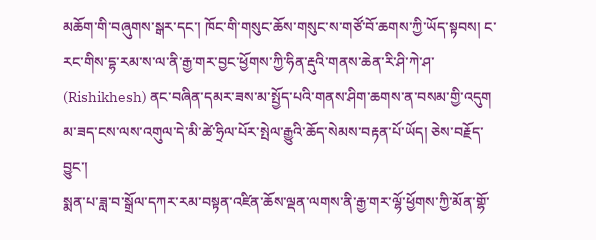མཆོག་གི་བཞུགས་སྒར་དང་། ཁོང་གི་གསུང་ཆོས་གསུང་ས་གཙོ་བོ་ཆགས་ཀྱི་ཡོད་སྟབས། ང་རང་གིས་དྷ་རམ་ས་ལ་ནི་རྒྱ་གར་བྱང་ཕྱོགས་ཀྱི་ཧིན་རྡུའི་གནས་ཆེན་རི་ཤི་ཀེ་ཤ་ (Rishikhesh) ནང་བཞིན་དམར་ཟས་མ་སྤྱོད་པའི་གནས་ཤིག་ཆགས་ན་བསམ་གྱི་འདུག མ་ཟད་ངས་ལས་འགུལ་དེ་མི་ཚེ་ཧྲིལ་པོར་སྤེལ་རྒྱུའི་ཆོད་སེམས་བརྟན་པོ་ཡོད། ཅེས་བརྗོད་བྱུང་།
སྨན་པ་ཟླ་བ་སྒྲོལ་དཀར་རམ་བསྟན་འཛིན་ཆོས་ལྡན་ལགས་ནི་རྒྱ་གར་ལྷོ་ཕྱོགས་ཀྱི་མོན་གྷོ་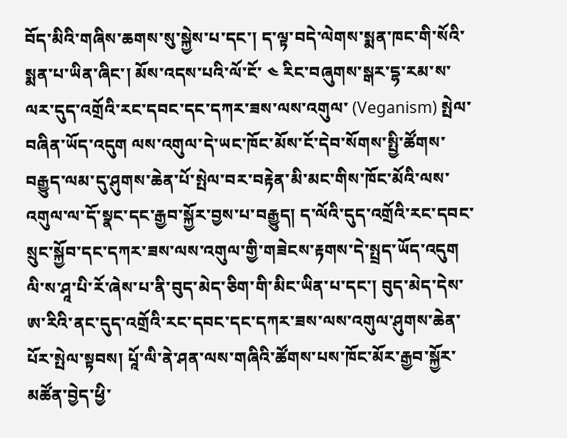བོད་མིའི་གཞིས་ཆགས་སུ་སྐྱེས་པ་དང་། ད་ལྟ་བདེ་ལེགས་སྨན་ཁང་གི་སོའི་སྨན་པ་ཡིན་ཞིང་། མོས་འདས་པའི་ལོ་ངོ་ ༤ རིང་བཞུགས་སྒར་དྷ་རམ་ས་ལར་དུད་འགྲོའི་རང་དབང་དང་དཀར་ཟས་ལས་འགུལ་ (Veganism) སྤེལ་བཞིན་ཡོད་འདུག ལས་འགུལ་དེ་ཡང་ཁོང་མོས་ངོ་དེབ་སོགས་སྤྱི་ཚོགས་བརྒྱུད་ལམ་དུ་ཤུགས་ཆེན་པོ་སྤེལ་བར་བརྟེན་མི་མང་གིས་ཁོང་མོའི་ལས་འགུལ་ལ་དོ་སྣང་དང་རྒྱབ་སྐྱོར་བྱས་པ་བརྒྱུད། ད་ལོའི་དུད་འགྲོའི་རང་དབང་སྲུང་སྐྱོབ་དང་དཀར་ཟས་ལས་འགུལ་གྱི་གཟེངས་རྟགས་དེ་སྤྲད་ཡོད་འདུག
ལི་ས་ཤཱ་པི་རོ་ཞེས་པ་ནི་བུད་མེད་ཅིག་གི་མིང་ཡིན་པ་དང་། བུད་མེད་དེས་ཨ་རིའི་ནང་དུད་འགྲོའི་རང་དབང་དང་དཀར་ཟས་ལས་འགུལ་ཤུགས་ཆེན་པོར་སྤེལ་སྟབས། པཱོ་ལི་ནེ་ཤན་ལས་གཞིའི་ཚོགས་པས་ཁོང་མོར་རྒྱབ་སྐྱོར་མཚོན་བྱེད་ཕྱི་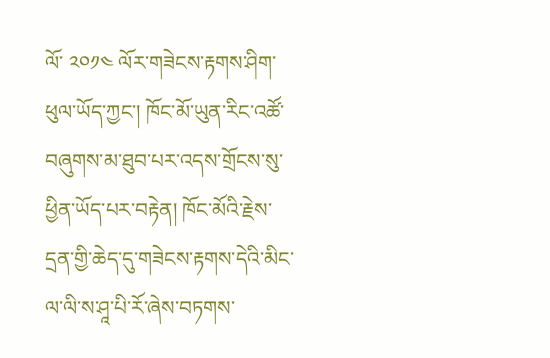ལོ་ ༢༠༡༤ ལོར་གཟེངས་རྟགས་ཤིག་ཕུལ་ཡོད་ཀྱང་། ཁོང་མོ་ཡུན་རིང་འཚོ་བཞུགས་མ་ཐུབ་པར་འདས་གྲོངས་སུ་ཕྱིན་ཡོད་པར་བརྟེན། ཁོང་མོའི་རྗེས་དྲན་གྱི་ཆེད་དུ་གཟེངས་རྟགས་དེའི་མིང་ལ་ལི་ས་ཤཱ་པི་རོ་ཞེས་བཏགས་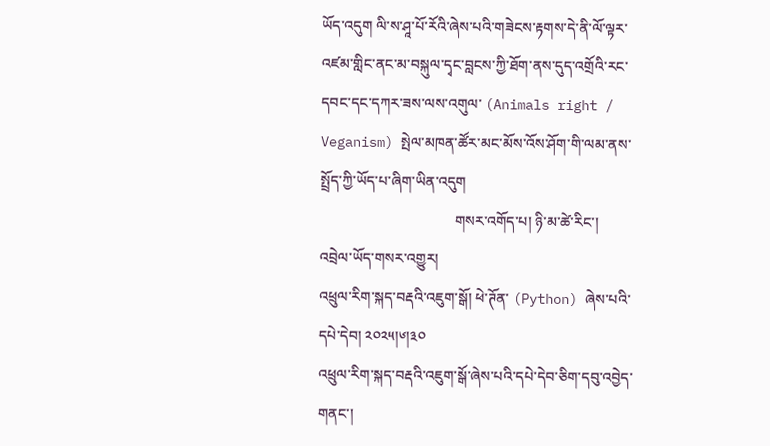ཡོད་འདུག ལི་ས་ཤཱ་པོ་རོའི་ཞེས་པའི་གཟེངས་རྟགས་དེ་ནི་ལོ་ལྟར་འཛམ་གླིང་ནང་མ་བསྐུལ་དྭང་བླངས་ཀྱི་ཐོག་ནས་དུད་འགྲོའི་རང་དབང་དང་དཀར་ཟས་ལས་འགུལ་ (Animals right / Veganism) སྤེལ་མཁན་ཚོར་མང་མོས་འོས་ཤོག་གི་ལམ་ནས་སྤྲོད་ཀྱི་ཡོད་པ་ཞིག་ཡིན་འདུག
                                     གསར་འགོད་པ། ཉི་མ་ཚེ་རིང་།
འབྲེལ་ཡོད་གསར་འགྱུར།
འཕྲུལ་རིག་སྐད་བརྡའི་འཇུག་སྒོ། ཕེ་ཊོན་ (Python) ཞེས་པའི་དཔེ་དེབ། ༢༠༢༥།༦།༣༠
འཕྲུལ་རིག་སྐད་བརྡའི་འཇུག་སྒོ་ཞེས་པའི་དཔེ་དེབ་ཅིག་དབུ་འབྱེད་གནང་།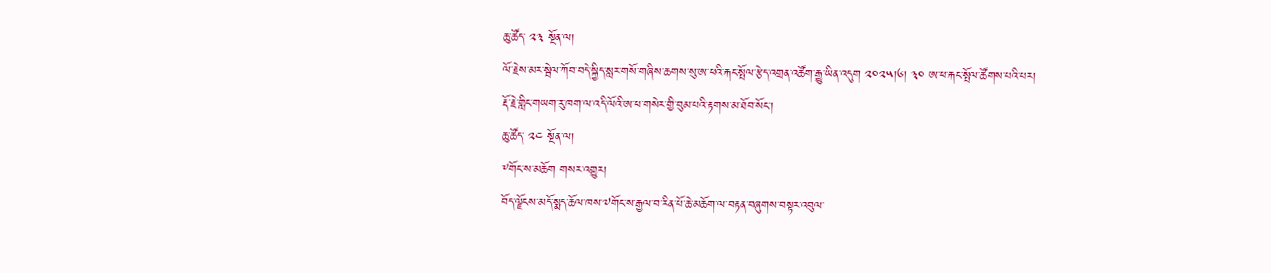ཆུ་ཚོད་ ༢༣ སྔོན་ལ།
ལོ་རྗེས་མར་སྦེལ་ཀོབ་བདེ་སྐྱིད་སླར་གསོ་གཞིས་ཆགས་སུ་ཨ་ཕའི་རྐང་སྤོལ་རྩེད་འགྲན་འཚོག་རྒྱུ་ཡིན་འདུག ༢༠༢༥།༦། ༣༠ ཨ་ཕ་རྐང་སྤོལ་ཚོགས་པའི་པར།
རྡོ་རྗེ་གླིང་གཡག་རུ་ཁག་ལ་འདི་ལོའི་ཨ་ཕ་གསེར་གྱི་བུམ་པའི་རྟགས་མ་ཐོབ་སོང་།
ཆུ་ཚོད་ ༢༤ སྔོན་ལ།
༸གོང་ས་མཆོག གསར་འགྱུར།
བོད་ལྗོངས་མདོ་སྨད་ཆོལ་ཁས་༧གོང་ས་རྒྱལ་བ་རིན་པོ་ཆེ་མཆོག་ལ་བརྟན་བཞུགས་བསྟར་འབུལ་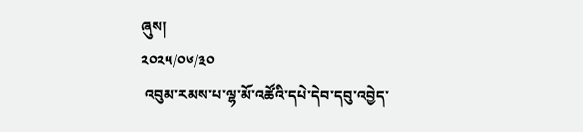ཞུས།
༢༠༢༥/༠༦/༣༠
 འབུམ་རམས་པ་ལྷ་མོ་འཚོའི་དཔེ་དེབ་དབུ་འབྱེད་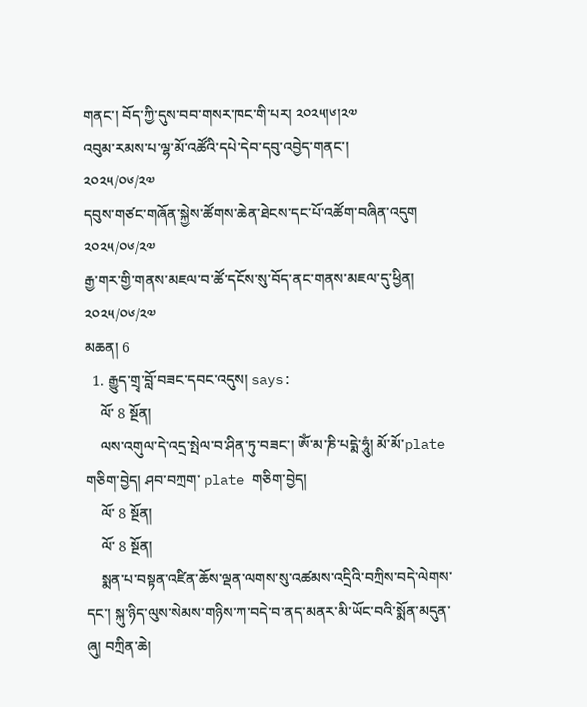གནང་། བོད་ཀྱི་དུས་བབ་གསར་ཁང་གི་པར། ༢༠༢༥།༦།༢༧
འབུམ་རམས་པ་ལྷ་མོ་འཚོའི་དཔེ་དེབ་དབུ་འབྱེད་གནང་།
༢༠༢༥/༠༦/༢༧
དབུས་གཙང་གཞོན་སྐྱེས་ཚོགས་ཆེན་ཐེངས་དང་པོ་འཚོག་བཞིན་འདུག
༢༠༢༥/༠༦/༢༧
རྒྱ་གར་གྱི་གནས་མཇལ་བ་ཚོ་དངོས་སུ་བོད་ནང་གནས་མཇལ་དུ་ཕྱིན།
༢༠༢༥/༠༦/༢༧
མཆན། 6
  1. རྒྱུད་གྲྭ་བློ་བཟང་དབང་འདུས། says:
    ལོ་ 8 སྔོན།
    ལས་འགུལ་དེ་འདྲ་སྤེལ་བ་ཤིན་ཏུ་བཟང་། ཨོཾ་མ་ཎི་པདྨེ་ཧཱུཾ། མོ་མོ་plate གཅིག་བྱེད། ཤབ་བཀྲག་ plate གཅིག་བྱེད།
    ལོ་ 8 སྔོན།
    ལོ་ 8 སྔོན།
    སྨན་པ་བསྟན་འཛིན་ཆོས་ལྡན་ལགས་སུ་འཚམས་འདྲིའི་བཀྲིས་བདེ་ལེགས་དང་། སྐུ་ཉིད་ལུས་སེམས་གཉིས་ཀ་བདེ་བ་ནད་མནར་མི་ཡོང་བའི་སྨོན་མདུན་ཞུ། བཀྲིན་ཆེ།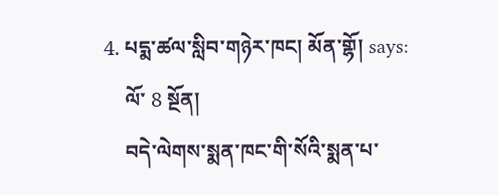4. པདྨ་ཚལ་སླིབ་གཉེར་ཁང། མོན་གྷོ། says:
    ལོ་ 8 སྔོན།
    བདེ་ལེགས་སྨན་ཁང་གི་སོའི་སྨན་པ་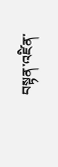བསྟན་འཛིན་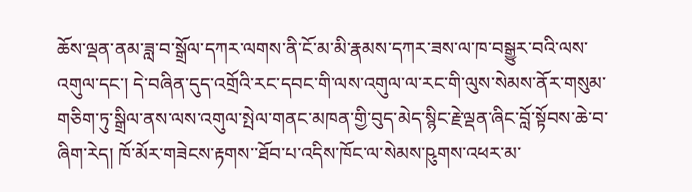ཆོས་ལྡན་ནམ་ཟླ་བ་སྒྲོལ་དཀར་ལགས་ནི་ངོ་མ་མི་རྣམས་དཀར་ཟས་ལ་ཁ་བསྒྱུར་བའི་ལས་འགུལ་དང་། དེ་བཞིན་དུད་འགྲོའི་རང་དབང་གི་ལས་འགུལ་ལ་རང་གི་ལུས་སེམས་ནོར་གསུམ་གཅིག་ཏུ་སྒྲིལ་ནས་ལས་འགུལ་སྤེལ་གནང་མཁན་གྱི་བུད་མེད་སྙིང་རྗེ་ལྡན་ཞིང་བློ་སྟོབས་ཆེ་བ་ཞིག་རེད། ཁོ་མོར་གཟེངས་རྟགས་་ཐོབ་པ་འདིས་ཁོང་ལ་སེམས་ཥུགས་འཕར་མ་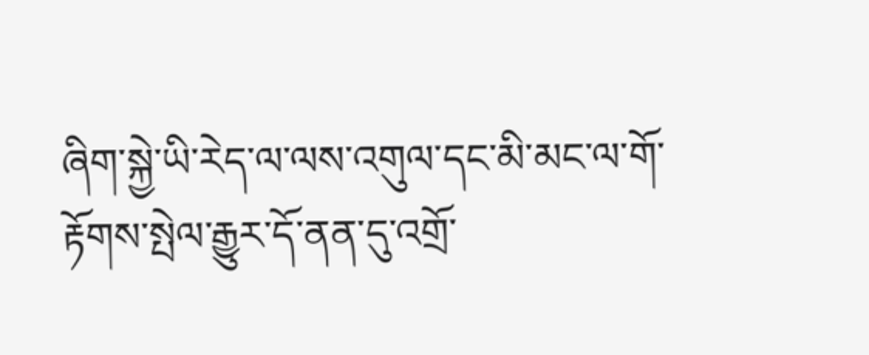ཞིག་སྐྱེ་ཡི་རེད་ལ་ལས་འགུལ་དང་མི་མང་ལ་གོ་རྟོགས་སྤེལ་རྒྱུར་དོ་ནན་དུ་འགྲོ་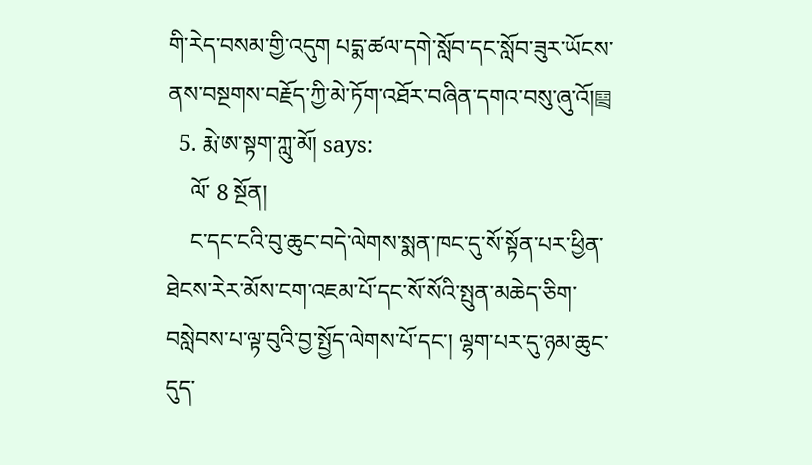གི་རེད་བསམ་གྱི་འདུག པདྨ་ཚལ་དགེ་སློབ་དང་སློབ་ཟུར་ཡོངས་ནས་བསྔགས་བརྗོད་ཀྱི་མེ་ཏོག་འཐོར་བཞིན་དགའ་བསུ་ཞུ་འོ།༕
  5. རྨེ་ཨ་སྟག་ཀླུ་མོ། says:
    ལོ་ 8 སྔོན།
    ང་དང་ངའི་བུ་ཆུང་བདེ་ལེགས་སྨན་ཁང་དུ་སོ་སྟོན་པར་ཕྱིན་ཐེངས་རེར་མོས་ངག་འཇམ་པོ་དང་སོ་སོའི་སྤུན་མཆེད་ཅིག་བསླེབས་པ་ལྟ་བུའི་བྱ་སྤྱོད་ལེགས་པོ་དང་། ལྷག་པར་དུ་ཉམ་ཆུང་དུད་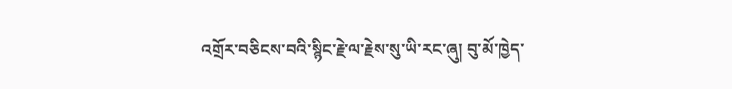འགྲོར་བཅིངས་བའི་སྙིང་རྗེ་ལ་རྗེས་སུ་ཡི་རང་ཞུ། བུ་མོ་ཁྱེད་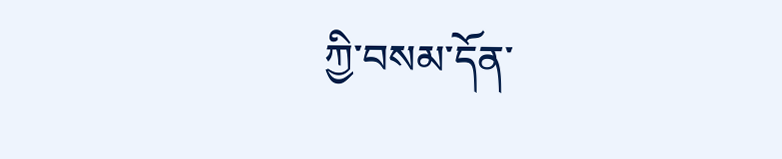ཀྱི་བསམ་དོན་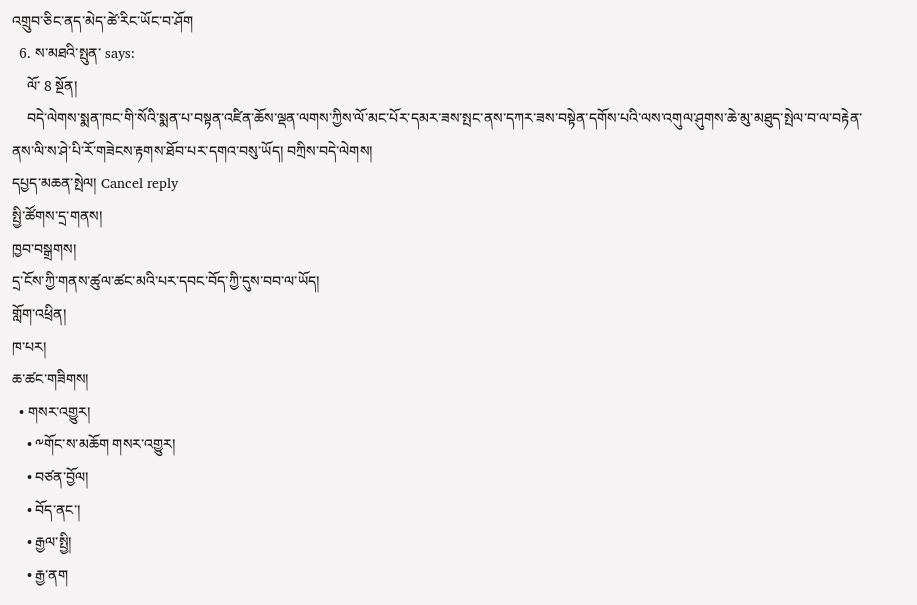འགྲུབ་ཅིང་ནད་མེད་ཚེ་རིང་ཡོང་བ་ཤོག
  6. ས་མཐའི་སྤུན་ says:
    ལོ་ 8 སྔོན།
    བདེ་ལེགས་སྨན་ཁང་གི་སོའི་སྨན་པ་བསྟན་འཛིན་ཆོས་ལྡན་ལགས་ཀྱིས་ལོ་མང་པོར་དམར་ཟས་སྤང་ནས་དཀར་ཟས་བསྟེན་དགོས་པའི་ལས་འགུལ་ཤུགས་ཆེ་མུ་མཐུད་སྤེལ་བ་ལ་བརྟེན་ནས་ལི་ས་ཤེ་པི་རོ་གཟེངས་རྟགས་ཐོབ་པར་དགའ་བསུ་ཡོད། བཀྲིས་བདེ་ལེགས།
དཔྱད་མཆན་སྤེལ། Cancel reply
སྤྱི་ཚོགས་དྲ་གནས།
ཁྱབ་བསྒྲགས།
དྲ་ངོས་ཀྱི་གནས་ཚུལ་ཚང་མའི་པར་དབང་བོད་ཀྱི་དུས་བབ་ལ་ཡོད།
གློག་འཕྲིན།
ཁ་པར།
ཆ་ཚང་གཟིགས།
  • གསར་འགྱུར།
    • ༸གོང་ས་མཆོག གསར་འགྱུར།
    • བཙན་བྱོལ།
    • བོད་ནང་།
    • རྒྱལ་སྤྱི།
    • རྒྱ་ནག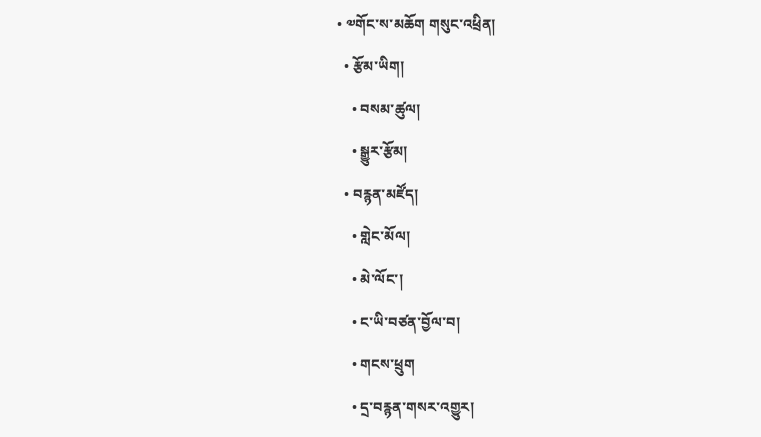• ༧གོང་ས་མཆོག གསུང་འཕྲིན།
  • རྩོམ་ཡིག།
    • བསམ་ཚུལ།
    • སྒྱུར་རྩོམ།
  • བརྙན་མཛོད།
    • གླེང་མོལ།
    • མེ་ལོང་།
    • ང་ཡི་བཙན་བྱོལ་བ།
    • གངས་ཕྲུག
    • དྲ་བརྙན་གསར་འགྱུར།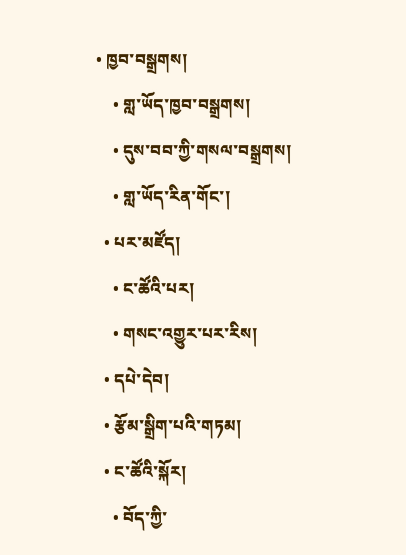• ཁྱབ་བསྒྲགས།
    • གླ་ཡོད་ཁྱབ་བསྒྲགས།
    • དུས་བབ་ཀྱི་གསལ་བསྒྲགས།
    • གླ་ཡོད་རིན་གོང་།
  • པར་མཛོད།
    • ང་ཚོའི་པར།
    • གསང་འགྱུར་པར་རིས།
  • དཔེ་དེབ།
  • རྩོམ་སྒྲིག་པའི་གཏམ།
  • ང་ཚོའི་སྐོར།
    • བོད་ཀྱི་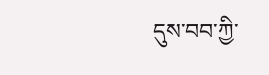དུས་བབ་ཀྱི་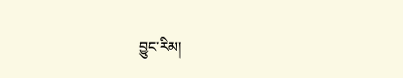བྱུང་རིམ།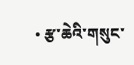• རྩ་ཆེའི་གསུང་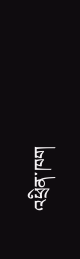འཕྲིན་ཁག